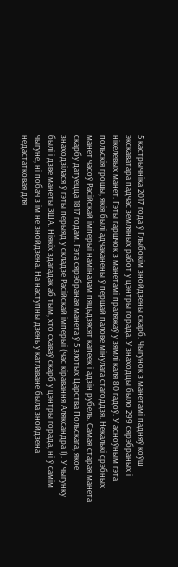5 кастрычніка 2017 года ў Глыбокім знойдзены скарб. Чыгунок з манетамі падняў коўш экскаватара падчас земляных работ у цэнтры горада. У знаходцы было 299 сярэбраных і нікелевых манет. Гэты гаршчок з манетамі праляжаў у зямлі каля 80 гадоў. У асноўным гэта польскія грошы, якія былі адчаканены ў першай палове мінулага стагоддзя. Некалькі срэбных манет часоў Расійскай імперыі наміналам пяцьдзясят капеек і адзін рубель. Самая старая манета скарбу датуецца 1817 годам. Гэта сярэбраная манета ў 5 злотых Царства Польскага, якое знаходзілася ў гэты перыяд у складзе Расійскай імперыі (час кіравання Аляксандра І). У чыгунку былі і дзве манеты ЗША. Ніякіх здагадак аб тым, хто схаваў скарб у цэнтры горада, ні ў самім чыгуне, ні побач з ім не знойдзена. На наступны дзень у катлаване была знойдзена недастатковая для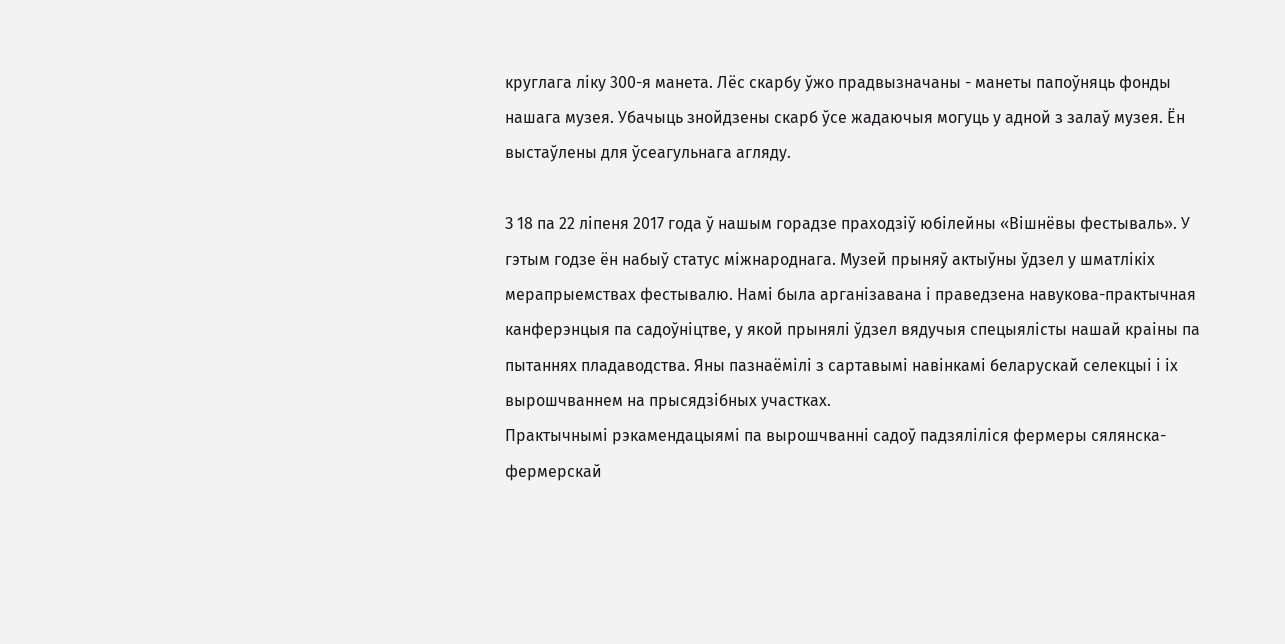круглага ліку 300-я манета. Лёс скарбу ўжо прадвызначаны - манеты папоўняць фонды нашага музея. Убачыць знойдзены скарб ўсе жадаючыя могуць у адной з залаў музея. Ён выстаўлены для ўсеагульнага агляду.

З 18 па 22 ліпеня 2017 года ў нашым горадзе праходзіў юбілейны «Вішнёвы фестываль». У гэтым годзе ён набыў статус міжнароднага. Музей прыняў актыўны ўдзел у шматлікіх мерапрыемствах фестывалю. Намі была арганізавана і праведзена навукова-практычная канферэнцыя па садоўніцтве, у якой прынялі ўдзел вядучыя спецыялісты нашай краіны па пытаннях пладаводства. Яны пазнаёмілі з сартавымі навінкамі беларускай селекцыі і іх вырошчваннем на прысядзібных участках.
Практычнымі рэкамендацыямі па вырошчванні садоў падзяліліся фермеры сялянска-фермерскай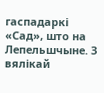гаспадаркі «Сад», што на Лепельшчыне. З вялікай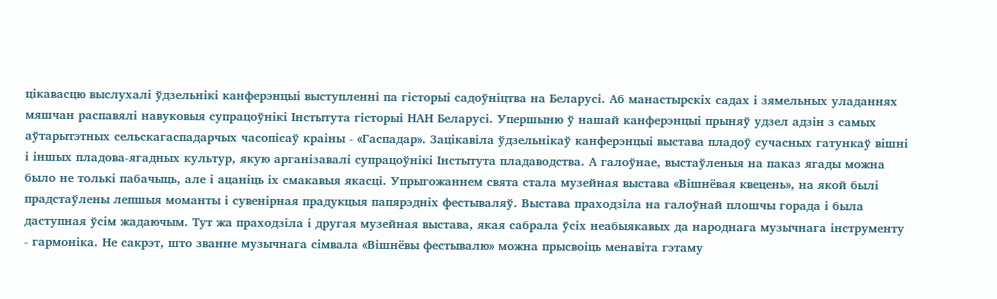цікавасцю выслухалі ўдзельнікі канферэнцыі выступленні па гісторыі садоўніцтва на Беларусі. Аб манастырскіх садах і зямельных уладаннях мяшчан распавялі навуковыя супрацоўнікі Інстытута гісторыі НАН Беларусі. Упершыню ў нашай канферэнцыі прыняў удзел адзін з самых аўтарытэтных сельскагаспадарчых часопісаў краіны - «Гаспадар». Зацікавіла ўдзельнікаў канферэнцыі выстава пладоў сучасных гатункаў вішні і іншых пладова-ягадных культур, якую арганізавалі супрацоўнікі Інстытута пладаводства. А галоўнае, выстаўленыя на паказ ягады можна было не толькі пабачыць, але і ацаніць іх смакавыя якасці. Упрыгожаннем свята стала музейная выстава «Вішнёвая квецень», на якой былі прадстаўлены лепшыя моманты і сувенірная прадукцыя папярэдніх фестываляў. Выстава праходзіла на галоўнай плошчы горада і была даступная ўсім жадаючым. Тут жа праходзіла і другая музейная выстава, якая сабрала ўсіх неабыякавых да народнага музычнага інструменту - гармоніка. Не сакрэт, што званне музычнага сімвала «Вішнёвы фестывалю» можна прысвоіць менавіта гэтаму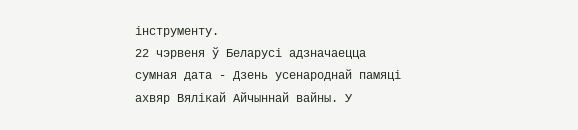інструменту.
22 чэрвеня ў Беларусі адзначаецца сумная дата - Дзень усенароднай памяці ахвяр Вялікай Айчыннай вайны. У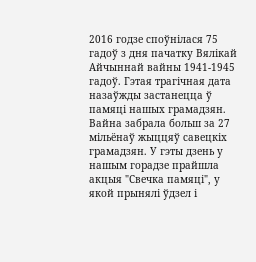2016 годзе споўнілася 75 гадоў з дня пачатку Вялікай Айчыннай вайны 1941-1945 гадоў. Гэтая трагічная дата назаўжды застанецца ў памяці нашых грамадзян. Вайна забрала больш за 27 мільёнаў жыццяў савецкіх грамадзян. У гэты дзень у нашым горадзе прайшла акцыя "Свечка памяці", у якой прынялі ўдзел і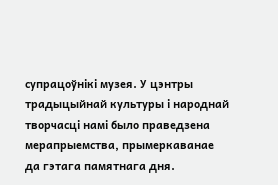супрацоўнікі музея. У цэнтры традыцыйнай культуры і народнай творчасці намі было праведзена мерапрыемства, прымеркаванае да гэтага памятнага дня.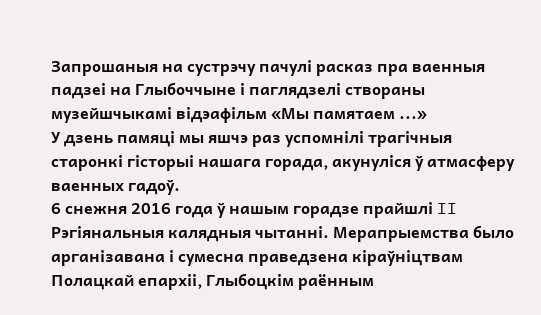Запрошаныя на сустрэчу пачулі расказ пра ваенныя падзеі на Глыбоччыне і паглядзелі створаны музейшчыкамі відэафільм «Мы памятаем ...»
У дзень памяці мы яшчэ раз успомнілі трагічныя старонкі гісторыі нашага горада, акунуліся ў атмасферу ваенных гадоў.
6 снежня 2016 года ў нашым горадзе прайшлі II Рэгіянальныя калядныя чытанні. Мерапрыемства было арганізавана і сумесна праведзена кіраўніцтвам Полацкай епархіі, Глыбоцкім раённым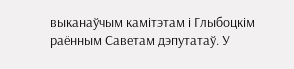выканаўчым камітэтам і Глыбоцкім раённым Саветам дэпутатаў. У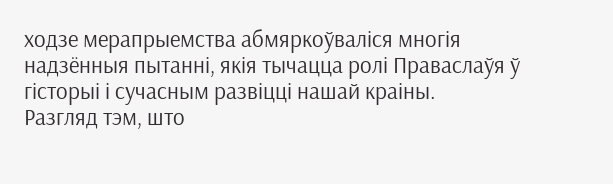ходзе мерапрыемства абмяркоўваліся многія надзённыя пытанні, якія тычацца ролі Праваслаўя ў гісторыі і сучасным развіцці нашай краіны.
Разгляд тэм, што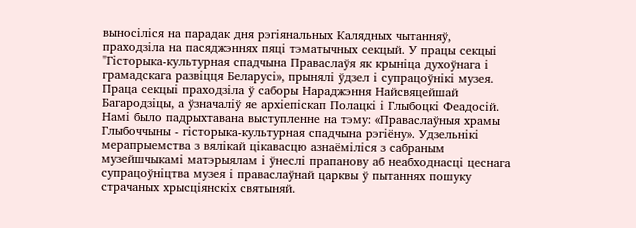выносіліся на парадак дня рэгіянальных Калядных чытанняў, праходзіла на пасяджэннях пяці тэматычных секцый. У працы секцыі "Гісторыка-культурная спадчына Праваслаўя як крыніца духоўнага і грамадскага развіцця Беларусі», прынялі ўдзел і супрацоўнікі музея. Праца секцыі праходзіла ў саборы Нараджэння Найсвяцейшай Багародзіцы, а ўзначаліў яе архіепіскап Полацкі і Глыбоцкі Феадосій. Намі было падрыхтавана выступленне на тэму: «Праваслаўныя храмы Глыбоччыны - гісторыка-культурная спадчына рэгіёну». Удзельнікі мерапрыемства з вялікай цікавасцю азнаёміліся з сабраным музейшчыкамі матэрыялам і ўнеслі прапанову аб неабходнасці цеснага супрацоўніцтва музея і праваслаўнай царквы ў пытаннях пошуку страчаных хрысціянскіх святыняй.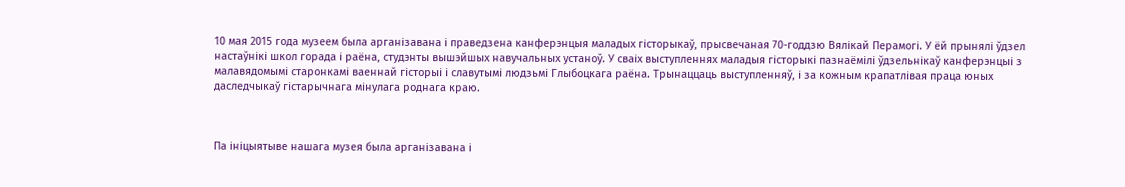10 мая 2015 года музеем была арганізавана і праведзена канферэнцыя маладых гісторыкаў, прысвечаная 70-годдзю Вялікай Перамогі. У ёй прынялі ўдзел настаўнікі школ горада і раёна, студэнты вышэйшых навучальных устаноў. У сваіх выступленнях маладыя гісторыкі пазнаёмілі ўдзельнікаў канферэнцыі з малавядомымі старонкамі ваеннай гісторыі і славутымі людзьмі Глыбоцкага раёна. Трынаццаць выступленняў, і за кожным крапатлівая праца юных даследчыкаў гістарычнага мінулага роднага краю.



Па ініцыятыве нашага музея была арганізавана і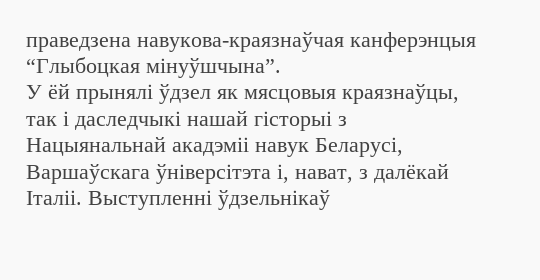праведзена навукова-краязнаўчая канферэнцыя “Глыбоцкая мінуўшчына”.
У ёй прынялі ўдзел як мясцовыя краязнаўцы, так і даследчыкі нашай гісторыі з Нацыянальнай акадэміі навук Беларусі, Варшаўскага ўніверсітэта і, нават, з далёкай Італіі. Выступленні ўдзельнікаў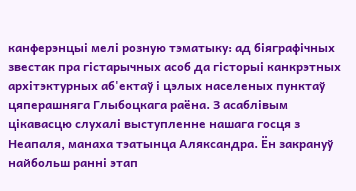канферэнцыі мелі розную тэматыку: ад біяграфічных звестак пра гістарычных асоб да гісторыі канкрэтных архітэктурных аб'ектаў і цэлых населеных пунктаў цяперашняга Глыбоцкага раёна. З асаблівым цікавасцю слухалі выступленне нашага госця з Неапаля, манаха тэатынца Аляксандра. Ён закрануў найбольш ранні этап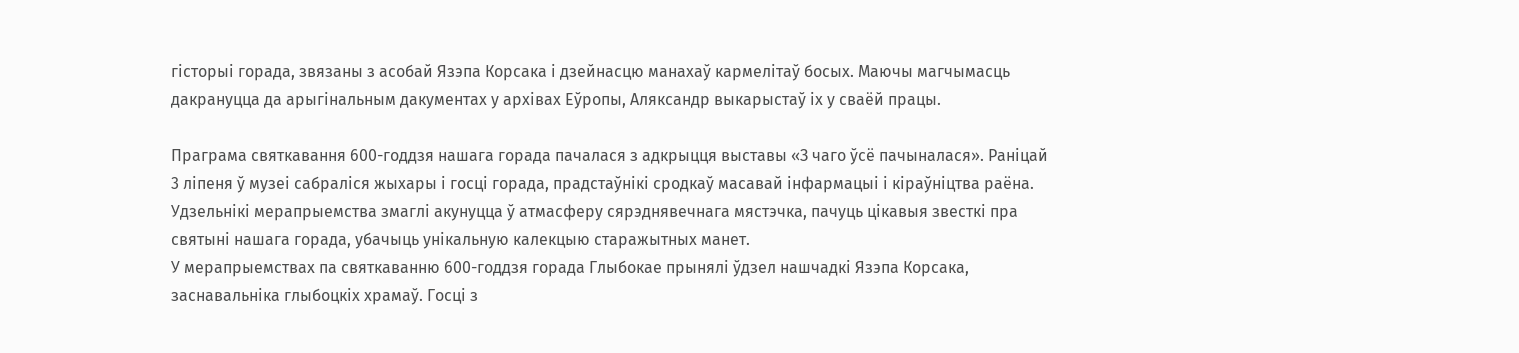гісторыі горада, звязаны з асобай Язэпа Корсака і дзейнасцю манахаў кармелітаў босых. Маючы магчымасць дакрануцца да арыгінальным дакументах у архівах Еўропы, Аляксандр выкарыстаў іх у сваёй працы.

Праграма святкавання 600-годдзя нашага горада пачалася з адкрыцця выставы «З чаго ўсё пачыналася». Раніцай 3 ліпеня ў музеі сабраліся жыхары і госці горада, прадстаўнікі сродкаў масавай інфармацыі і кіраўніцтва раёна. Удзельнікі мерапрыемства змаглі акунуцца ў атмасферу сярэднявечнага мястэчка, пачуць цікавыя звесткі пра святыні нашага горада, убачыць унікальную калекцыю старажытных манет.
У мерапрыемствах па святкаванню 600-годдзя горада Глыбокае прынялі ўдзел нашчадкі Язэпа Корсака, заснавальніка глыбоцкіх храмаў. Госці з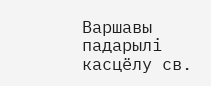Варшавы падарылі касцёлу св.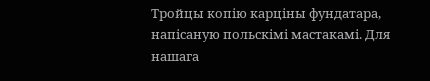Тройцы копію карціны фундатара, напісаную польскімі мастакамі. Для нашага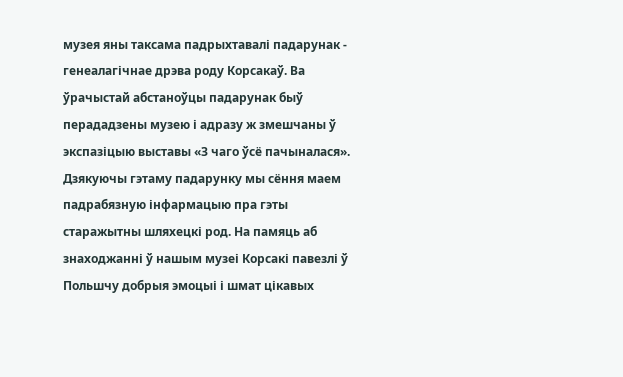музея яны таксама падрыхтавалі падарунак - генеалагічнае дрэва роду Корсакаў. Ва ўрачыстай абстаноўцы падарунак быў перададзены музею і адразу ж змешчаны ў экспазіцыю выставы «З чаго ўсё пачыналася». Дзякуючы гэтаму падарунку мы сёння маем падрабязную інфармацыю пра гэты старажытны шляхецкі род. На памяць аб знаходжанні ў нашым музеі Корсакі павезлі ў Польшчу добрыя эмоцыі і шмат цікавых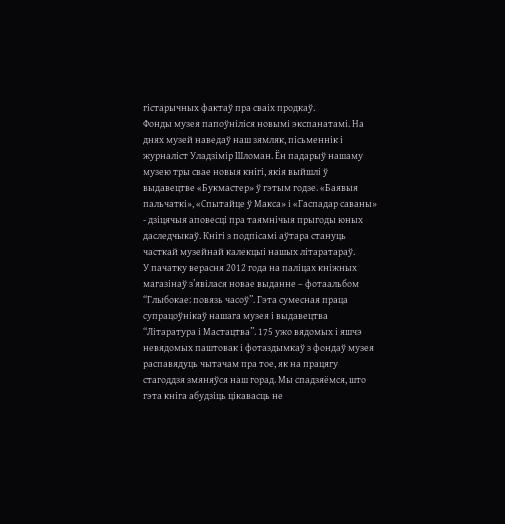гістарычных фактаў пра сваіх продкаў.
Фонды музея папоўніліся новымі экспанатамі. На днях музей наведаў наш зямляк, пісьменнік і журналіст Уладзімір Шломан. Ён падарыў нашаму музею тры свае новыя кнігі, якія выйшлі ў выдавецтве «Букмастер» ў гэтым годзе. «Баявыя пальчаткі», «Спытайце ў Макса» і «Гаспадар саваны» - дзіцячыя аповесці пра таямнічыя прыгоды юных даследчыкаў. Кнігі з подпісамі аўтара стануць часткай музейнай калекцыі нашых літаратараў.
У пачатку верасня 2012 года на паліцах кніжных магазінаў з’явілася новае выданне – фотаальбом “Глыбокае: повязь часоў”. Гэта сумесная праца супрацоўнікаў нашага музея і выдавецтва “Літаратура і Мастацтва”. 175 ужо вядомых і яшчэ невядомых паштовак і фотаздымкаў з фондаў музея распавядуць чытачам пра тое, як на працягу стагоддзя змяняўся наш горад. Мы спадзяёмся, што гэта кніга абудзіць цікавасць не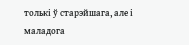толькі ў старэйшага, але і маладога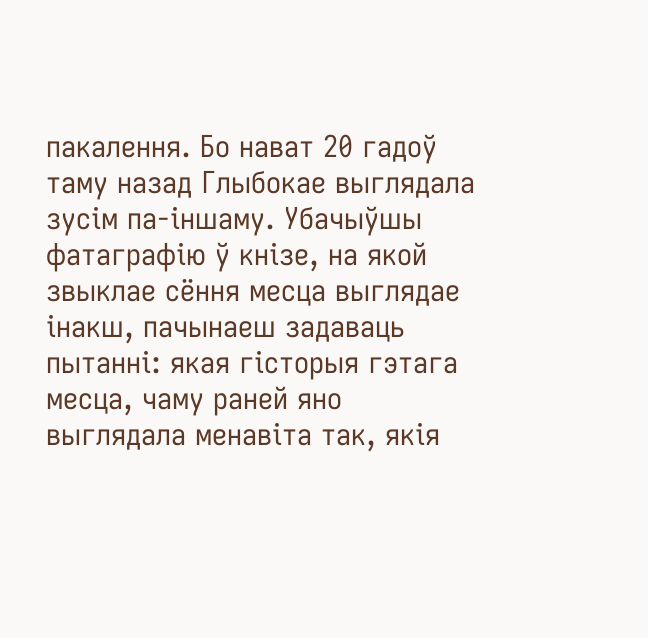пакалення. Бо нават 20 гадоў таму назад Глыбокае выглядала зусім па-іншаму. Убачыўшы фатаграфію ў кнізе, на якой звыклае сёння месца выглядае інакш, пачынаеш задаваць пытанні: якая гісторыя гэтага месца, чаму раней яно выглядала менавіта так, якія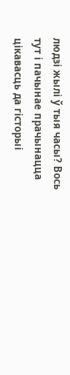людзі жылі ў тыя часы? Вось тут і пачынае прачынацца цікавасць да гісторыі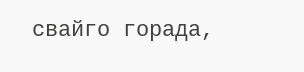свайго горада,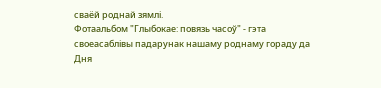сваёй роднай зямлі.
Фотаальбом "Глыбокае: повязь часоў" - гэта своеасаблівы падарунак нашаму роднаму гораду да Дня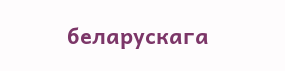беларускага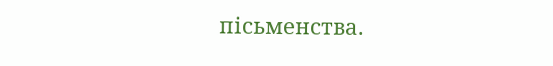пісьменства.